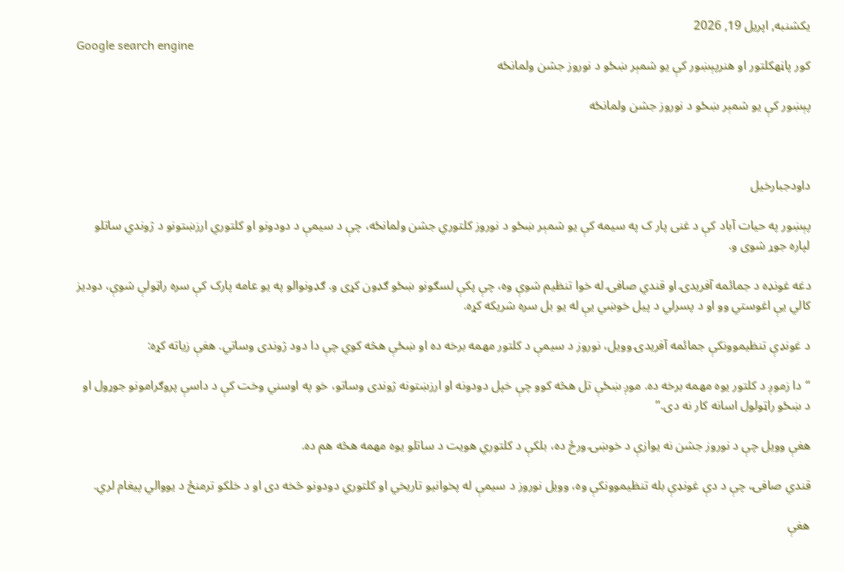یکشنبه, اپریل 19, 2026
Google search engine
کور پاڼهکلتور او هنرپېښور کې یو شمېر ښځو د نوروز جشن ولمانځه

پېښور کې یو شمېر ښځو د نوروز جشن ولمانځه



داودجبارخیل

پېښور په حیات آباد کې د غنی پار ک په سیمه کې یو شمېر ښځو د نوروز کلتوري جشن ولمانځه، چې د سیمې د دودونو او کلتوري ارزښتونو د ژوندي ساتلو لپاره جوړ شوی و.

دغه غونډه د جمائمه آفریدۍ او قندي صافۍ له خوا تنظیم شوې وه، چې پکې لسګونو ښځو ګډون کړی و. ګډونوالو په یو عامه پارک کې سره راټولې شوې، دودیز کالي یې اغوستي وو او د پسرلي د پیل خوښي یې له یو بل سره شریکه کړه.

د غونډې تنظیموونکې جمائمه آفریدۍ وویل، نوروز د سیمې د کلتور مهمه برخه ده او ښځې هڅه کوي چې دا دود ژوندی وساتي. هغې زیاته کړه:

“دا زموږ د کلتور یوه مهمه برخه ده. موږ ښځې تل هڅه کوو چې خپل دودونه او ارزښتونه ژوندی وساتو، خو په اوسني وخت کې د داسې پروګرامونو جوړول او د ښځو راټولول اسانه کار نه دی.”

هغې وویل چې د نوروز جشن نه یوازې د خوښۍ ورځ ده، بلکې د کلتوري هویت د ساتلو یوه مهمه هڅه هم ده.

قندي صافۍ، چې د دې غونډې بله تنظیموونکې وه، وویل نوروز د سیمې له پخوانیو تاریخي او کلتوري دودونو څخه دی او د خلکو ترمنځ د یووالي پیغام لري.

هغې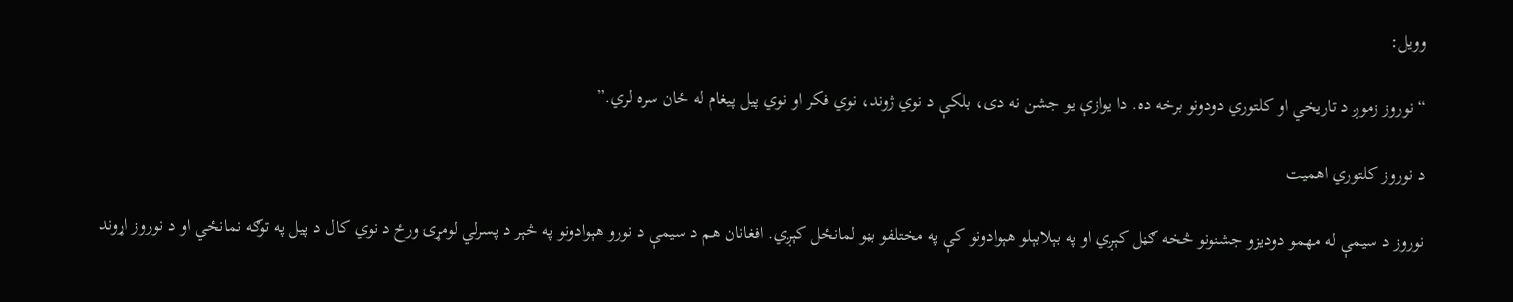وویل:

“نوروز زموږ د تاریخي او کلتوري دودونو برخه ده. دا یوازې یو جشن نه دی، بلکې د نوي ژوند، نوي فکر او نوي پیل پیغام له ځان سره لري.”

د نوروز کلتوري اهمیت

نوروز د سیمې له مهمو دودیزو جشنونو څخه ګڼل کېږي او په بېلابېلو هېوادونو کې په مختلفو بڼو لمانځل کېږي. افغانان هم د سیمې د نورو هېوادونو په څېر د پسرلي لومړۍ ورځ د نوي کال د پیل په توګه نمانځي او د نوروز اړوند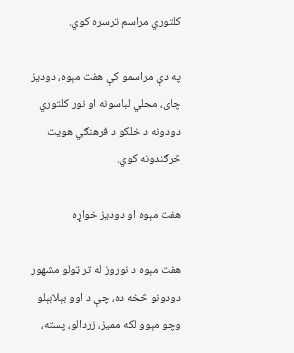کلتوري مراسم ترسره کوي.

په دې مراسمو کې هفت مېوه، دودیز چای، محلي لباسونه او نور کلتوري دودونه د خلکو د فرهنګي هویت څرګندونه کوي.

هفت مېوه او دودیز خواړه

هفت مېوه د نوروز له تر ټولو مشهور دودونو څخه ده، چې د اوو بېلابېلو وچو مېوو لکه ممیز، زردالو، پسته،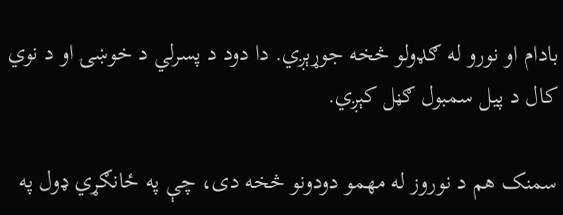بادام او نورو له ګډولو څخه جوړېږي. دا دود د پسرلي د خوښۍ او د نوي کال د پیل سمبول ګڼل کېږي.

سمنک هم د نوروز له مهمو دودونو څخه دی، چې په ځانګړي ډول په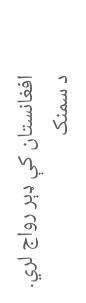افغانستان کې ډېر رواج لري. د سمنک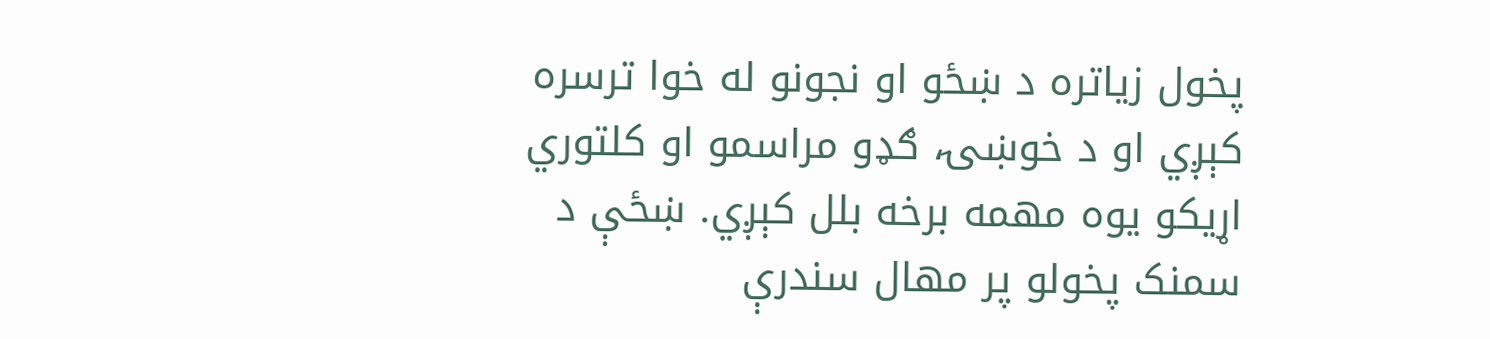پخول زیاتره د ښځو او نجونو له خوا ترسره کېږي او د خوښۍ، ګډو مراسمو او کلتوري اړیکو یوه مهمه برخه بلل کېږي. ښځې د سمنک پخولو پر مهال سندرې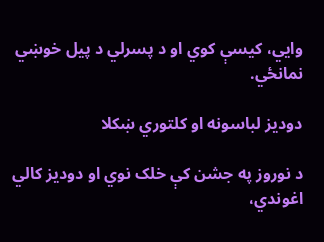وايي، کیسې کوي او د پسرلي د پیل خوښي نمانځي.

دودیز لباسونه او کلتوري ښکلا

د نوروز په جشن کې خلک نوي او دودیز کالي اغوندي،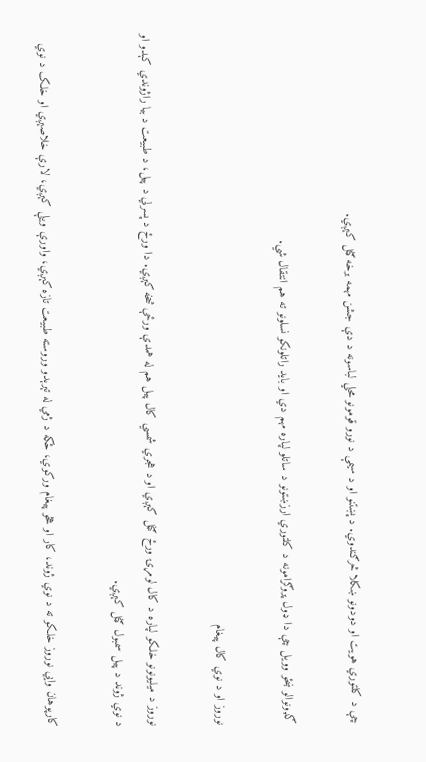چې د کلتوري هویت او دودونو ښکلا څرګندوي. د پښتنو او د سیمې د نورو قومونو محلي لباسونه د دې جشن مهمه برخه ګڼل کېږي.

ګډونوالو ښځو وویل چې دا ډول پروګرامونه د کلتوري ارزښتونو د ساتلو لپاره مهم دي او باید راتلونکو نسلونو ته هم انتقال شي.

نوروز او د نوي کال پیغام

نوروز د میلیونونو خلکو لپاره د کال لومړۍ ورځ ګڼل کېږي او د هجري شمسي کال پیل هم له همدې ورځې څخه کېږي. دا ورځ د پسرلي د پیل، د طبیعت د بیا راژوندي کېدو او د نوي ژوند د پیل سمبول ګڼل کېږي.

کارپوهان وايي نوروز خلکو ته د نوي ژوند، کار او هڅو پیغام ورکوي، ځکه د ژمي له تېرېدو وروسته طبیعت تازه کېږي، واورې ویلې کېږي، لارې خلاصېږي او خلک د نوي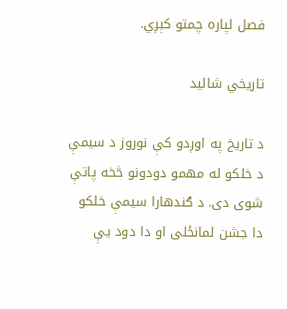فصل لپاره چمتو کېږي.

تاریخي شالید

د تاریخ په اوږدو کې نوروز د سیمې د خلکو له مهمو دودونو څخه پاتې شوی دی. د ګندهارا سیمې خلکو دا جشن لمانځلی او دا دود یې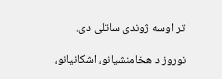تر اوسه ژوندی ساتلی دی.

نوروز د هخامنشیانو، اشکانیانو،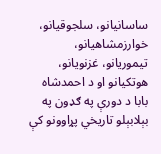ساسانیانو، سلجوقیانو، خوارزمشاهیانو، تیموریانو، غزنویانو، هوتکیانو او د احمدشاه بابا د دورې په ګډون په بېلابېلو تاریخي پړاوونو کې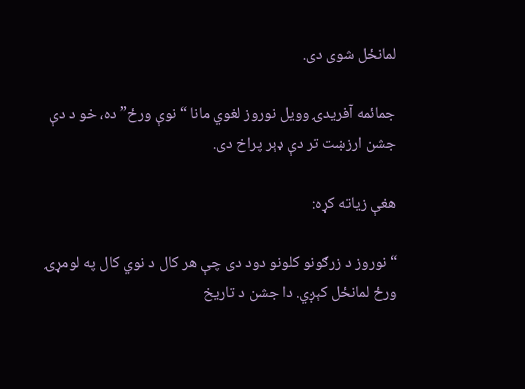لمانځل شوی دی.

جمائمه آفریدۍ وویل نوروز لغوي مانا “نوې ورځ” ده، خو د دې جشن ارزښت تر دې ډېر پراخ دی.

هغې زیاته کړه:

“نوروز د زرګونو کلونو دود دی چې هر کال د نوي کال په لومړۍ ورځ لمانځل کېږي. دا جشن د تاریخ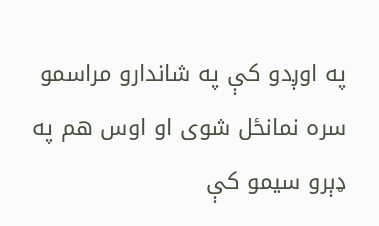په اوږدو کې په شاندارو مراسمو سره نمانځل شوی او اوس هم په ډېرو سیمو کې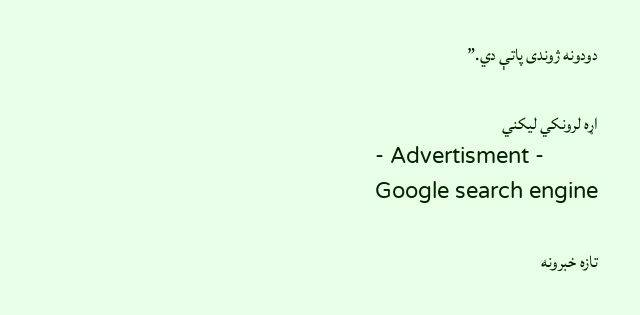دودونه ژوندی پاتې دي.”

اړه لرونکي ليکني
- Advertisment -
Google search engine

تازه خبرونه